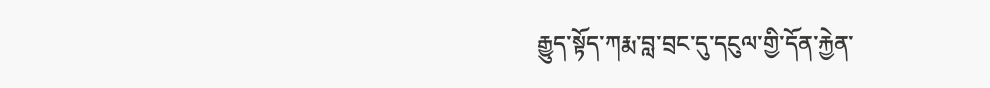རྒྱུད་སྟོད་ཀརྨ་བླ་བྲང་དུ་དངུལ་གྱི་དོན་རྐྱེན་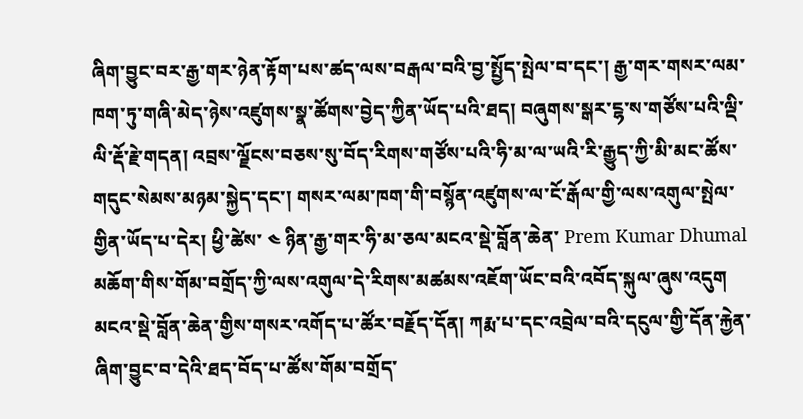ཞིག་བྱུང་བར་རྒྱ་གར་ཉེན་རྟོག་པས་ཚད་ལས་བརྒལ་བའི་བྱ་སྤྱོད་སྤེལ་བ་དང་། རྒྱ་གར་གསར་ལམ་ཁག་ཏུ་གཞི་མེད་ཉེས་འཛུགས་སྣ་ཚོགས་བྱེད་ཀྱིན་ཡོད་པའི་ཐད། བཞུགས་སྒར་ངྷ་ས་གཙོས་པའི་ལྡི་ལི་རྡོ་རྗེ་གདན། འབྲས་ལྗོངས་བཅས་སུ་བོད་རིགས་གཙོས་པའི་ཧི་མ་ལ་ཡའི་རི་རྒྱུད་ཀྱི་མི་མང་ཚོས་གདུང་སེམས་མཉམ་སྐྱེད་དང་། གསར་ལམ་ཁག་གི་བསྙོན་འཛུགས་ལ་ངོ་རྒོལ་གྱི་ལས་འགུལ་སྤེལ་གྱིན་ཡོད་པ་དེར། ཕྱི་ཚེས་ ༤ ཉིན་རྒྱ་གར་ཧི་མ་ཅལ་མངའ་སྡེ་བློན་ཆེན་ Prem Kumar Dhumal མཆོག་གིས་གོམ་བགྲོད་ཀྱི་ལས་འགུལ་དེ་རིགས་མཚམས་འཇོག་ཡོང་བའི་འབོད་སྐུལ་ཞུས་འདུག
མངའ་སྡེ་བློན་ཆེན་གྱིས་གསར་འགོད་པ་ཚོར་བརྗོད་དོན། ཀརྨ་པ་དང་འབྲེལ་བའི་དངུལ་གྱི་དོན་རྐྱེན་ཞིག་བྱུང་བ་དེའི་ཐད་བོད་པ་ཚོས་གོམ་བགྲོད་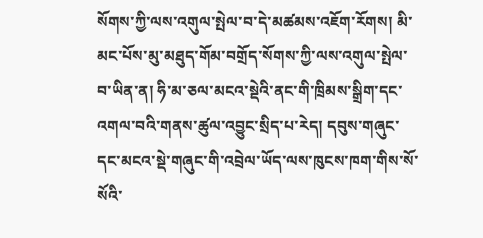སོགས་ཀྱི་ལས་འགུལ་སྤེལ་བ་དེ་མཚམས་འཇོག་རོགས། མི་མང་པོས་མུ་མཐུད་གོམ་བགྲོད་སོགས་ཀྱི་ལས་འགུལ་སྤེལ་བ་ཡིན་ན། ཧི་མ་ཅལ་མངའ་སྡེའི་ནང་གི་ཁྲིམས་སྒྲིག་དང་འགལ་བའི་གནས་ཚུལ་འབྱུང་སྲིད་པ་རེད། དབུས་གཞུང་དང་མངའ་སྡེ་གཞུང་གི་འབྲེལ་ཡོད་ལས་ཁུངས་ཁག་གིས་སོ་སོའི་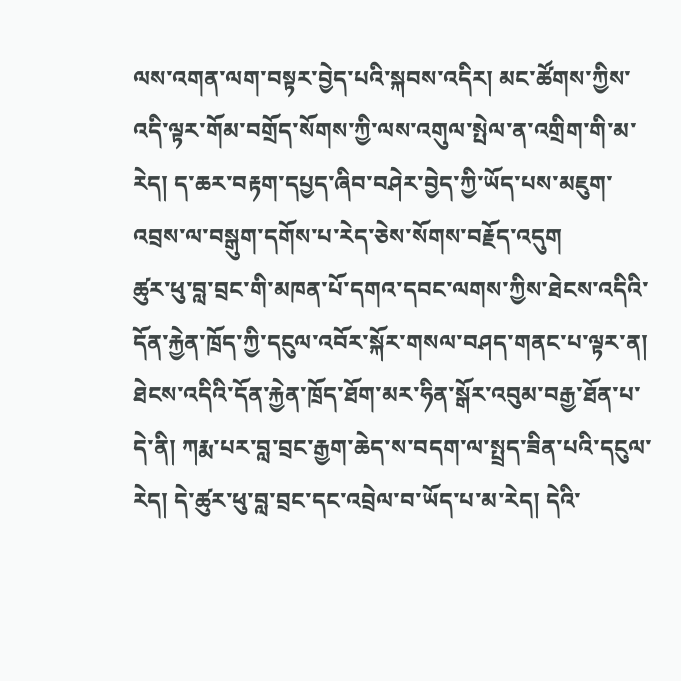ལས་འགན་ལག་བསྟར་བྱེད་པའི་སྐབས་འདིར། མང་ཚོགས་ཀྱིས་འདི་ལྟར་གོམ་བགྲོད་སོགས་ཀྱི་ལས་འགུལ་སྤེལ་ན་འགྲིག་གི་མ་རེད། ད་ཆར་བརྟག་དཔྱད་ཞིབ་བཤེར་བྱེད་ཀྱི་ཡོད་པས་མཇུག་འབྲས་ལ་བསྒུག་དགོས་པ་རེད་ཅེས་སོགས་བརྗོད་འདུག
ཚུར་ཕུ་བླ་བྲང་གི་མཁན་པོ་དགའ་དབང་ལགས་ཀྱིས་ཐེངས་འདིའི་དོན་རྐྱེན་ཁྲོད་ཀྱི་དངུལ་འབོར་སྐོར་གསལ་བཤད་གནང་པ་ལྟར་ན། ཐེངས་འདིའི་དོན་རྐྱེན་ཁྲོད་ཐོག་མར་ཧིན་སྒོར་འབུམ་བརྒྱ་ཐོན་པ་དེ་ནི། ཀརྨ་པར་བླ་བྲང་རྒྱག་ཆེད་ས་བདག་ལ་སྤྲད་ཟིན་པའི་དངུལ་རེད། དེ་ཚུར་ཕུ་བླ་བྲང་དང་འབྲེལ་བ་ཡོད་པ་མ་རེད། དེའི་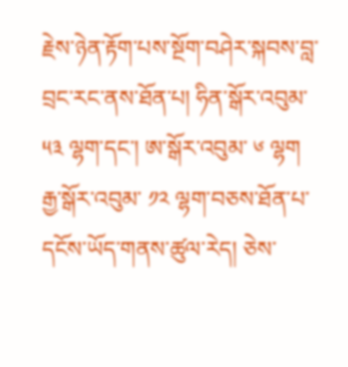རྗེས་ཉེན་རྟོག་པས་སྔོག་བཤེར་སྐབས་བླ་བྲང་རང་ནས་ཐོན་པ། ཧིན་སྒོར་འབུམ་ ༥༣ ལྷག་དང་། ཨ་སྒོར་འབུམ་ ༦ ལྷག རྒྱ་སྒོར་འབུམ་ ༡༢ ལྷག་བཅས་ཐོན་པ་དངོས་ཡོད་གནས་ཚུལ་རེད། ཅེས་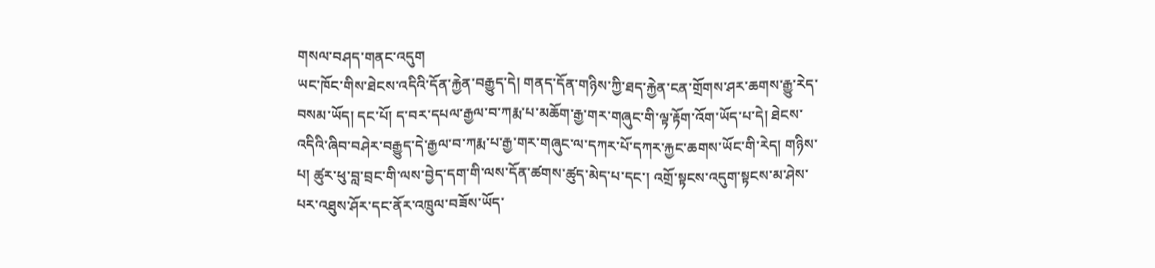གསལ་བཤད་གནང་འདུག
ཡང་ཁོང་གིས་ཐེངས་འདིའི་དོན་རྐྱེན་བརྒྱུད་དེ། གནད་དོན་གཉིས་ཀྱི་ཐད་རྐྱེན་ངན་གྲོགས་ཤར་ཆགས་རྒྱུ་རེད་བསམ་ཡོད། དང་པོ། ད་བར་དཔལ་རྒྱལ་བ་ཀརྨ་པ་མཆོག་རྒྱ་གར་གཞུང་གི་ལྟ་རྟོག་འོག་ཡོད་པ་དེ། ཐེངས་འདིའི་ཞིབ་བཤེར་བརྒྱུད་དེ་རྒྱལ་བ་ཀརྨ་པ་རྒྱ་གར་གཞུང་ལ་དཀར་པོ་དཀར་རྐྱང་ཆགས་ཡོང་གི་རེད། གཉིས་པ། ཚུར་ཕུ་བླ་བྲང་གི་ལས་བྱེད་དག་གི་ལས་དོན་ཚགས་ཚུད་མེད་པ་དང་། འགྲོ་སྟངས་འདུག་སྟངས་མ་ཤེས་པར་འཐུས་ཤོར་དང་ནོར་འཁྲུལ་བཟོས་ཡོད་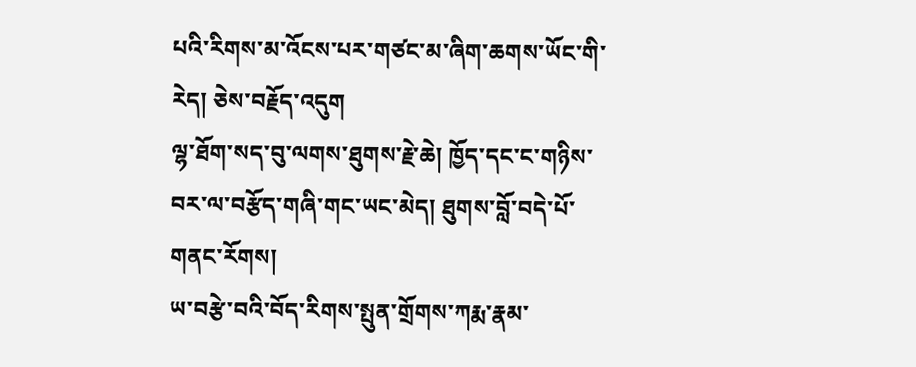པའི་རིགས་མ་འོངས་པར་གཙང་མ་ཞིག་ཆགས་ཡོང་གི་རེད། ཅེས་བརྗོད་འདུག
ལྷ་ཐོག་སད་བུ་ལགས་ཐུགས་རྗེ་ཆེ། ཁྱོད་དང་ང་གཉིས་བར་ལ་བརྩོད་གཞི་གང་ཡང་མེད། ཐུགས་བློ་བདེ་པོ་གནང་རོགས།
ཡ་བརྩེ་བའི་བོད་རིགས་སྤུན་གྲོགས་ཀརྨ་རྣམ་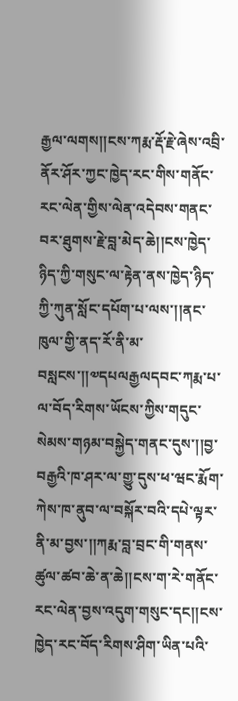རྒྱལ་ལགས།།ངས་ཀརྨ་རྡོ་རྗེ་ཞེས་འབྲི་ནོར་ཤོར་ཀྱང་ཁྱེད་རང་གིས་གནོང་རང་ལེན་གྱིས་ལེན་འདེབས་གནང་བར་ཐུགས་རྗེ་བླ་མེད་ཆེ།།ངས་ཁྱེད་ཉིད་ཀྱི་གསུང་ལ་རྟེན་ནས་ཁྱེད་ཉིད་ཀྱི་ཀུན་སློང་དཔོག་པ་ལས་།།ནང་ཁུལ་གྱི་ནད་རོ་ནི་མ་བསླངས་།།༧དཔལརྒྱལདབང་ཀརྨ་པ་ལ་བོད་རིགས་ཡོངས་ཀྱིས་གདུང་སེམས་གཉམ་བསྐྱེད་གནང་དུས་།།བྱ་བརྒྱའི་ཁ་ཤར་ལ་གྱུ་དུས་ཕ་ཝང་རྨོག་ཀེས་ཁ་ནུབ་ལ་བསྐོར་བའི་དཔེ་ལྟར་ནི་མ་བྱས་།།ཀརྨ་བླ་བྲང་གི་གནས་ཚུལ་ཚབ་ཆེ་ན་ཆེ།།ངས་ག་རེ་གནོང་རང་ལེན་བྱས་འདུག་གསུང་དང།།ངས་ཁྱེད་རང་བོད་རིགས་ཤིག་ཡིན་པའི་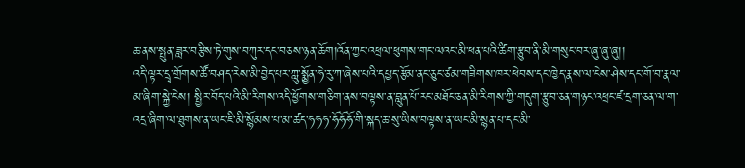ཆ་ནས་སྤུན་ཟླར་བརྩིས་ཏེ་གུས་བཀུར་དང་བཅས་ཉན་ཆོག།འོན་ཀྱང་འཕྲལ་ཕུགས་གང་ལའང་མི་ཕན་པའི་ཚིག་རྩུབ་ནི་མི་གསུང་བར་ཞུ་ཞུ་ཞུ།།
འདི་ལྟར་དྲྭ་གྲོགས་ཚོ་བཤད་རེས་མི་བྱེད་པར་ཀླུ་སྨྱོན་ཧེ་རུ་ཀ་ཞེས་པའི་དཔྱད་རྩོམ་ནང་ཅུང་ཙམ་གཟིགས་ཁར་ཕེབས་དང་ཁྱེད་རྣས་ལ་ངེས་ཤེས་དང་གོ་བ་རྣལ་མ་ཞིག་སྐྱེ་ངེས། སྤྱིར་བོད་པའི་མི་རིགས་འདི་ཕྱོགས་གཅིག་ནས་བལྟས་ན་བླུན་པོ་རང་མཐོང་ཅན་མི་རིགས་ཀྱི་གདུག་རྩུབ་ཅན་གཉང་འཕྲང་ཛ་དྲག་ཅན་ལ་ག་འདྲ་ཞིག་ལ་ཐུགས་ན་ཡང་ཇི་མི་སྙོམས་པ་མ་ཚད་ཧཧཧ་ཧོཧོཧོ་གི་སྐད་ཆ་སུ་ཡིས་བལྟས་ན་ཡང་མི་སྙན་པ་དང་མི་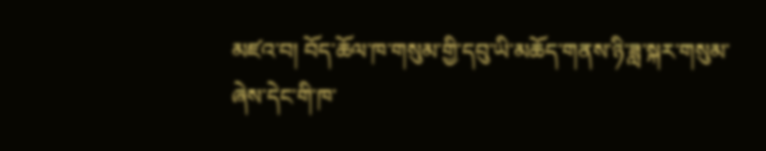མཛའ་བ། བོད་ཆོལ་ཁ་གསུམ་གྱི་དབུ་ཡི་མཆོད་གནས་ཉི་ཟླ་སྐར་གསུམ་ཞེས་དེང་གི་ཁ་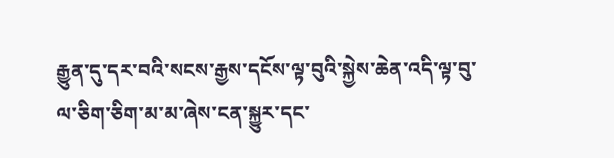རྒྱུན་དུ་དར་བའི་སངས་རྒྱས་དངོས་ལྟ་བུའི་སྐྱེས་ཆེན་འདི་ལྟ་བུ་ལ་ཅིག་ཅིག་མ་མ་ཞེས་ངན་སྐྱུར་དང་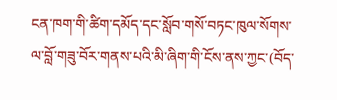ངན་ཁག་གི་ཚིག་དམོད་དང་སློབ་གསོ་བཏང་ཁུལ་སོགས་ལ་བློ་གཟུ་བོར་གནས་པའི་མི་ཞིག་གི་ངོས་ནས་ཀྱང་(བོད་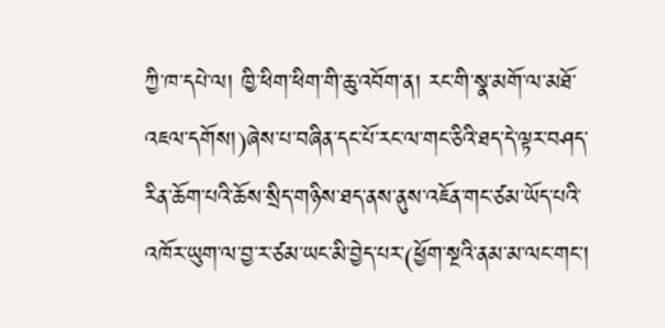ཀྱི་ཁ་དཔེ་ལ། ཁྱི་ཕིག་ཕིག་གི་ཆུ་འབོག་ན། རང་གི་སྣ་མགོ་ལ་མཐོ་འཇལ་དགོས།)ཞེས་པ་བཞིན་དང་པོ་རང་ལ་གང་ཅིའི་ཐད་དེ་ལྟར་བཤད་རིན་ཆོག་པའི་ཆོས་སྲིད་གཉིས་ཐད་ནས་ནུས་འཇོན་གང་ཙམ་ཡོད་པའི་འཁོར་ཡུག་ལ་བྱ་ར་ཙམ་ཡང་མི་བྱེད་པར་(ཕྱོག་སྔའི་ནམ་མ་ལང་གང་།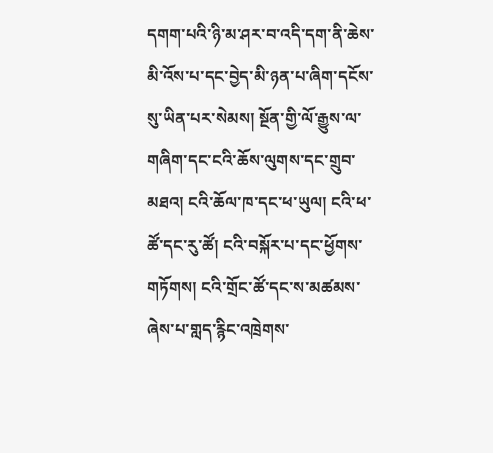དགག་པའི་ཉི་མ་ཤར་བ་འདི་དག་ནི་ཆེས་མི་འོས་པ་དང་བྱེད་མི་ཉན་པ་ཞིག་དངོས་སུ་ཡིན་པར་སེམས། སྔོན་གྱི་ལོ་རྒྱུས་ལ་གཞིག་དང་ངའི་ཆོས་ལུགས་དང་གྲུབ་མཐའ། ངའི་ཆོལ་ཁ་དང་ཕ་ཡུལ། ངའི་ཕ་ཚོ་དང་རུ་ཚོ། ངའི་བསྐོར་པ་དང་ཕྱོགས་གཏོགས། ངའི་གྲོང་ཚོ་དང་ས་མཚམས་ཞེས་པ་གླད་རྙིང་འཁྲེགས་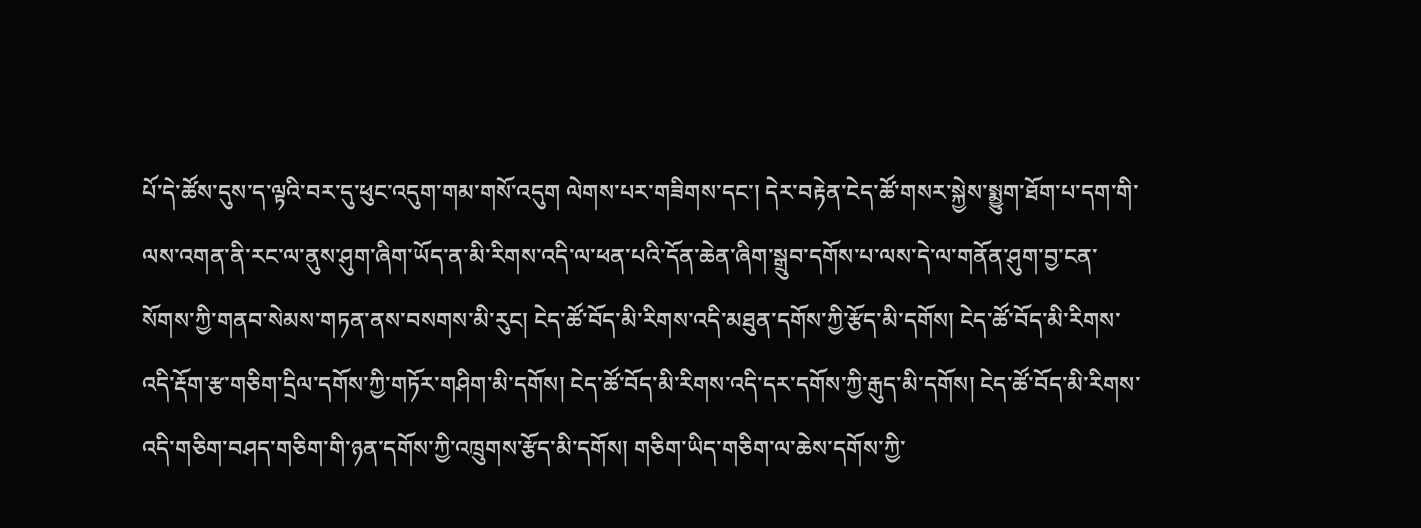པོ་དེ་ཚོས་དུས་ད་ལྟའི་བར་དུ་ཕུང་འདུག་གམ་གསོ་འདུག ལེགས་པར་གཟིགས་དང་། དེར་བརྟེན་ངེད་ཚོ་གསར་སྐྱེས་སྨྱུག་ཐོག་པ་དག་གི་ལས་འགན་ནི་རང་ལ་ནུས་ཤུག་ཞིག་ཡོད་ན་མི་རིགས་འདི་ལ་ཕན་པའི་དོན་ཆེན་ཞིག་སྒྲུབ་དགོས་པ་ལས་དེ་ལ་གནོན་ཤུག་བྱ་ངན་སོགས་ཀྱི་གནབ་སེམས་གཏན་ནས་བསགས་མི་རུང། ངེད་ཚོ་བོད་མི་རིགས་འདི་མཐུན་དགོས་ཀྱི་རྩོད་མི་དགོས། ངེད་ཚོ་བོད་མི་རིགས་འདི་རྡོག་རྩ་གཅིག་དྲིལ་དགོས་ཀྱི་གཏོར་གཤིག་མི་དགོས། ངེད་ཚོ་བོད་མི་རིགས་འདི་དར་དགོས་ཀྱི་རྒུད་མི་དགོས། ངེད་ཚོ་བོད་མི་རིགས་འདི་གཅིག་བཤད་གཅིག་གི་ཉན་དགོས་ཀྱི་འཁྲུགས་རྩོད་མི་དགོས། གཅིག་ཡིད་གཅིག་ལ་ཆེས་དགོས་ཀྱི་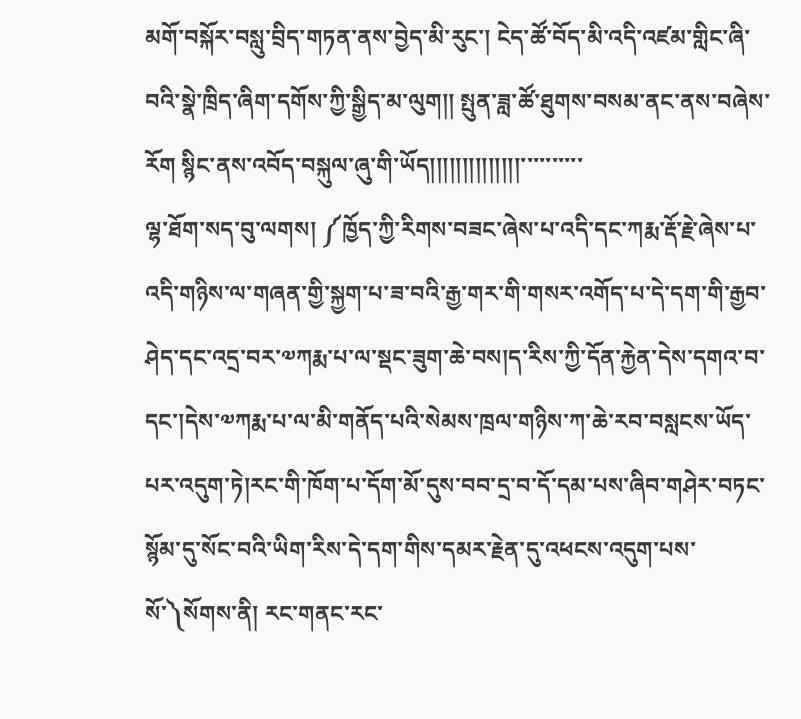མགོ་བསྐོར་བསླུ་བྲིད་གཏན་ནས་བྱེད་མི་རུང་། ངེད་ཚོ་བོད་མི་འདི་འཛམ་གླིང་ཞི་བའི་སྣེ་ཁྲིད་ཞིག་དགོས་ཀྱི་སྒྱིད་མ་ལུག།། སྤུན་ཟླ་ཚོ་ཐུགས་བསམ་ནང་ནས་བཞེས་རོག སྙིང་ནས་འབོད་བསྐུལ་ཞུ་གི་ཡོད།།།།།།།།།།།།།།་་་་་་་་་་
ལྷ་ཐོག་སད་བུ་ལགས། ༼ཁྱོད་ཀྱི་རིགས་བཟང་ཞེས་པ་འདི་དང་ཀརྨ་རྡོ་རྗེ་ཞེས་པ་འདི་གཉིས་ལ་གཞན་གྱི་སྐྱག་པ་ཟ་བའི་རྒྱ་གར་གི་གསར་འགོད་པ་དེ་དག་གི་རྒྱབ་ཤེད་དང་འདྲ་བར་༧ཀརྨ་པ་ལ་སྡང་ཟུག་ཆེ་བས།ད་རིས་ཀྱི་དོན་རྐྱེན་དེས་དགའ་བ་དང་།དེས་༧ཀརྨ་པ་ལ་མི་གནོད་པའི་སེམས་ཁྲལ་གཉིས་ཀ་ཆེ་རབ་བསླངས་ཡོད་པར་འདུག་ཏེ།རང་གི་ཁོག་པ་དོག་མོ་དུས་བབ་དྲ་བ་དོ་དམ་པས་ཞིབ་གཤེར་བཏང་སྙོམ་དུ་སོང་བའི་ཡིག་རིས་དེ་དག་གིས་དམར་རྗེན་དུ་འཕངས་འདུག་པས་སོ་༽སོགས་ནི། རང་གནང་རང་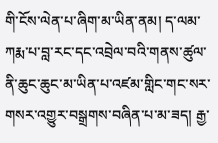གི་ངོས་ལེན་པ་ཞིག་མ་ཡིན་ནམ། ད་ལམ་ཀརྨ་པ་བླ་རང་དང་འབྲེལ་བའི་གནས་ཚུལ་ནི་ཆུང་ཆུང་མ་ཡིན་པ་འཛམ་གླིང་གང་སར་གསར་འགྱུར་བསྒྲགས་བཞིན་པ་མ་ཟད། རྒྱ་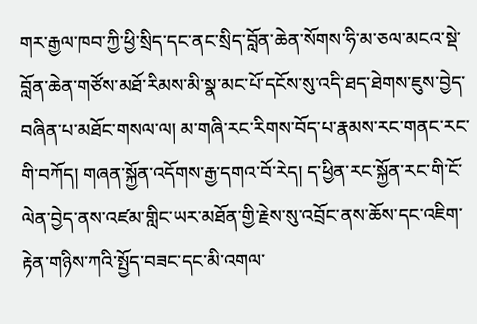གར་རྒྱལ་ཁབ་ཀྱི་ཕྱི་སྲིད་དང་ནང་སྲིད་བློན་ཆེན་སོགས་ཧི་མ་ཅལ་མངའ་སྡེ་བློན་ཆེན་གཙོས་མཐོ་རིམས་མི་སྣ་མང་པོ་དངོས་སུ་འདི་ཐད་ཐེགས་ཇུས་བྱེད་བཞིན་པ་མཐོང་གསལ་ལ། མ་གཞི་རང་རིགས་བོད་པ་རྣམས་རང་གནང་རང་གི་བཀོད། གཞན་སྐྱོན་འདོགས་རྒྱ་དགའ་བོ་རེད། ད་ཕྱིན་རང་སྐྱོན་རང་གི་ངོ་ལེན་བྱེད་ནས་འཛམ་གླིང་ཡར་མཐོན་གྱི་རྗེས་སུ་འབྲོང་ནས་ཆོས་དང་འཇིག་རྟེན་གཉིས་ཀའི་སྤྱོད་བཟང་དང་མི་འགལ་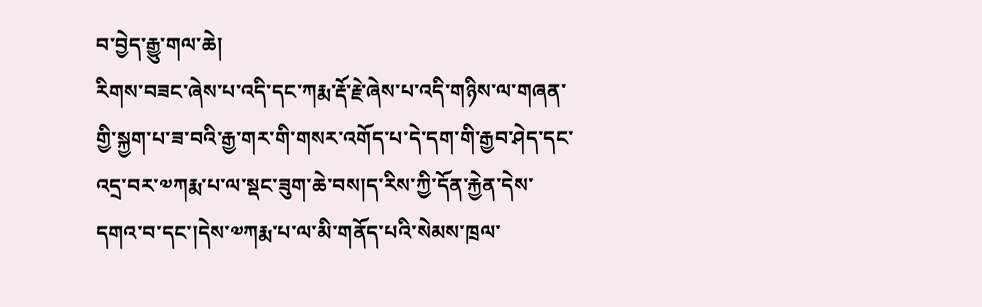བ་བྱེད་རྒྱུ་གལ་ཆེ།
རིགས་བཟང་ཞེས་པ་འདི་དང་ཀརྨ་རྡོ་རྗེ་ཞེས་པ་འདི་གཉིས་ལ་གཞན་གྱི་སྐྱག་པ་ཟ་བའི་རྒྱ་གར་གི་གསར་འགོད་པ་དེ་དག་གི་རྒྱབ་ཤེད་དང་འདྲ་བར་༧ཀརྨ་པ་ལ་སྡང་ཟུག་ཆེ་བས།ད་རིས་ཀྱི་དོན་རྐྱེན་དེས་དགའ་བ་དང་།དེས་༧ཀརྨ་པ་ལ་མི་གནོད་པའི་སེམས་ཁྲལ་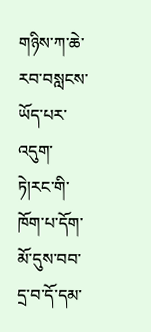གཉིས་ཀ་ཆེ་རབ་བསླངས་ཡོད་པར་འདུག་ཏེ།རང་གི་ཁོག་པ་དོག་མོ་དུས་བབ་དྲ་བ་དོ་དམ་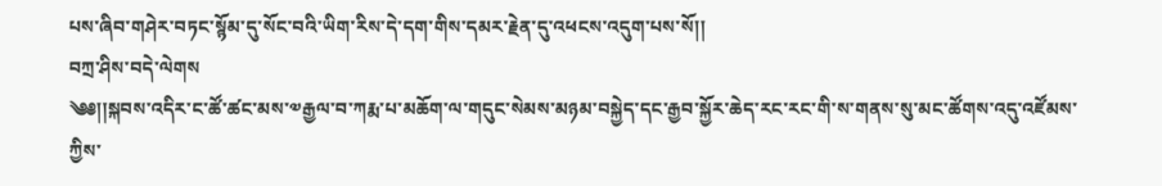པས་ཞིབ་གཤེར་བཏང་སྙོམ་དུ་སོང་བའི་ཡིག་རིས་དེ་དག་གིས་དམར་རྗེན་དུ་འཕངས་འདུག་པས་སོ།།
བཀྲ་ཤིས་བདེ་ལེགས
༄༅།།སྐབས་འདིར་ང་ཚོ་ཚང་མས་༧རྒྱལ་བ་ཀརྨ་པ་མཆོག་ལ་གདུང་སེམས་མཉམ་བསྐྱེད་དང་རྒྱབ་སྐྱོར་ཆེད་རང་རང་གི་ས་གནས་སུ་མང་ཚོགས་འདུ་འཛོམས་ཀྱིས་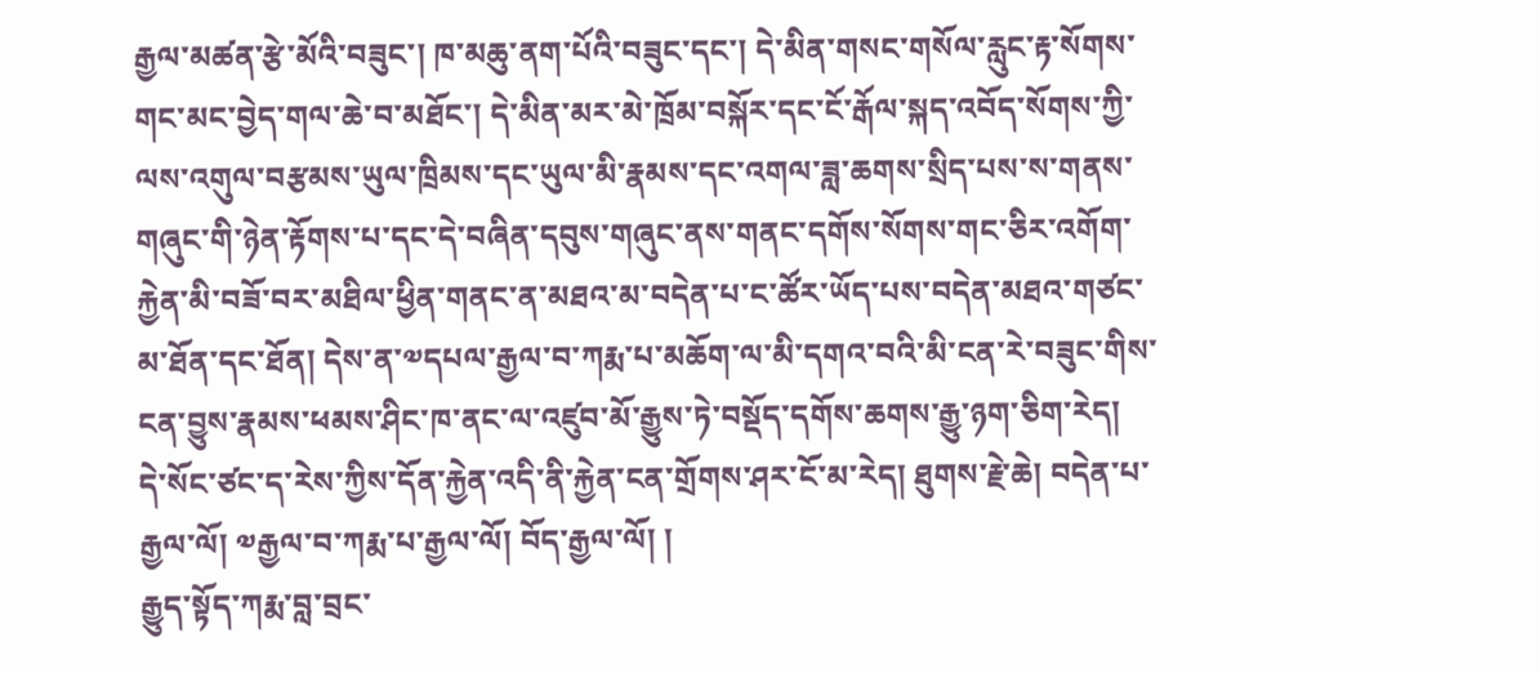རྒྱལ་མཚན་རྩེ་མོའི་བཟུང་། ཁ་མཆུ་ནག་པོའི་བཟུང་དང་། དེ་མིན་གསང་གསོལ་རླུང་རྟ་སོགས་གང་མང་བྱེད་གལ་ཆེ་བ་མཐོང་། དེ་མིན་མར་མེ་ཁྲོམ་བསྐོར་དང་ངོ་རྒོལ་སྐད་འབོད་སོགས་ཀྱི་ལས་འགུལ་བརྩམས་ཡུལ་ཁྲིམས་དང་ཡུལ་མི་རྣམས་དང་འགལ་ཟླ་ཆགས་སྲིད་པས་ས་གནས་གཞུང་གི་ཉེན་རྟོགས་པ་དང་དེ་བཞིན་དབུས་གཞུང་ནས་གནང་དགོས་སོགས་གང་ཅིར་འགོག་རྐྱེན་མི་བཟོ་བར་མཐིལ་ཕྱིན་གནང་ན་མཐའ་མ་བདེན་པ་ང་ཚོར་ཡོད་པས་བདེན་མཐའ་གཙང་མ་ཐོན་དང་ཐོན། དེས་ན་༧དཔལ་རྒྱལ་བ་ཀརྨ་པ་མཆོག་ལ་མི་དགའ་བའི་མི་ངན་རེ་བཟུང་གིས་ངན་བྱུས་རྣམས་ཕམས་ཤིང་ཁ་ནང་ལ་འཛུབ་མོ་རྒྱུས་ཏེ་བསྡོད་དགོས་ཆགས་རྒྱུ་ཉག་ཅིག་རེད། དེ་སོང་ཙང་ད་རེས་ཀྱིས་དོན་རྐྱེན་འདི་ནི་རྐྱེན་ངན་གྲོགས་ཤར་ངོ་མ་རེད། ཐུགས་རྗེ་ཆེ། བདེན་པ་རྒྱལ་ལོ། ༧རྒྱལ་བ་ཀརྨ་པ་རྒྱལ་ལོ། བོད་རྒྱལ་ལོ། །
རྒྱུད་སྟོད་ཀརྨ་བླ་བྲང་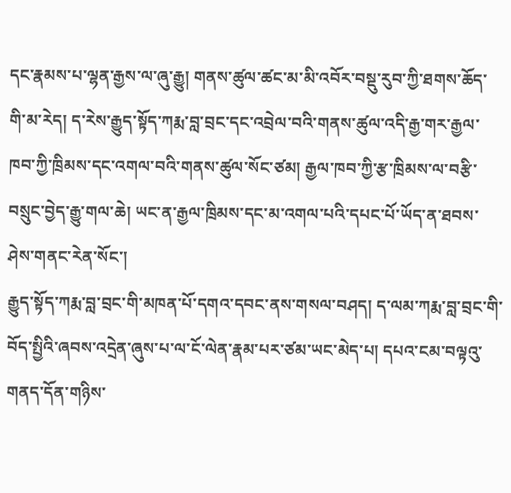དང་རྣམས་པ་ལྷན་རྒྱས་ལ་ཞུ་རྒྱུ། གནས་ཚུལ་ཚང་མ་མི་འབོར་བསྡུ་རུབ་ཀྱི་ཐགས་ཆོད་གི་མ་རེད། ད་རེས་རྒྱུད་སྟོད་ཀརྨ་བླ་བྲང་དང་འབྲེལ་བའི་གནས་ཚུལ་འདི་རྒྱ་གར་རྒྱལ་ཁབ་ཀྱི་ཁྲིམས་དང་འགལ་བའི་གནས་ཚུལ་སོང་ཙམ། རྒྱལ་ཁབ་ཀྱི་རྩ་ཁྲིམས་ལ་བརྩི་བསྲུང་བྱེད་རྒྱུ་གལ་ཆེ། ཡང་ན་རྒྱལ་ཁྲིམས་དང་མ་འགལ་པའི་དཔང་པོ་ཡོད་ན་ཐབས་ཤེས་གནང་རེན་སོང་།
རྒྱུད་སྟོད་ཀརྨ་བླ་བྲང་གི་མཁན་པོ་དགའ་དབང་ནས་གསལ་བཤད། ད་ལམ་ཀརྨ་བླ་བྲང་གི་བོད་སྤྱིའི་ཞབས་འདྲེན་ཞུས་པ་ལ་ངོ་ལེན་རྣམ་པར་ཙམ་ཡང་མེད་པ། དཔའ་ངམ་བལྟའུ་གནད་དོན་གཉིས་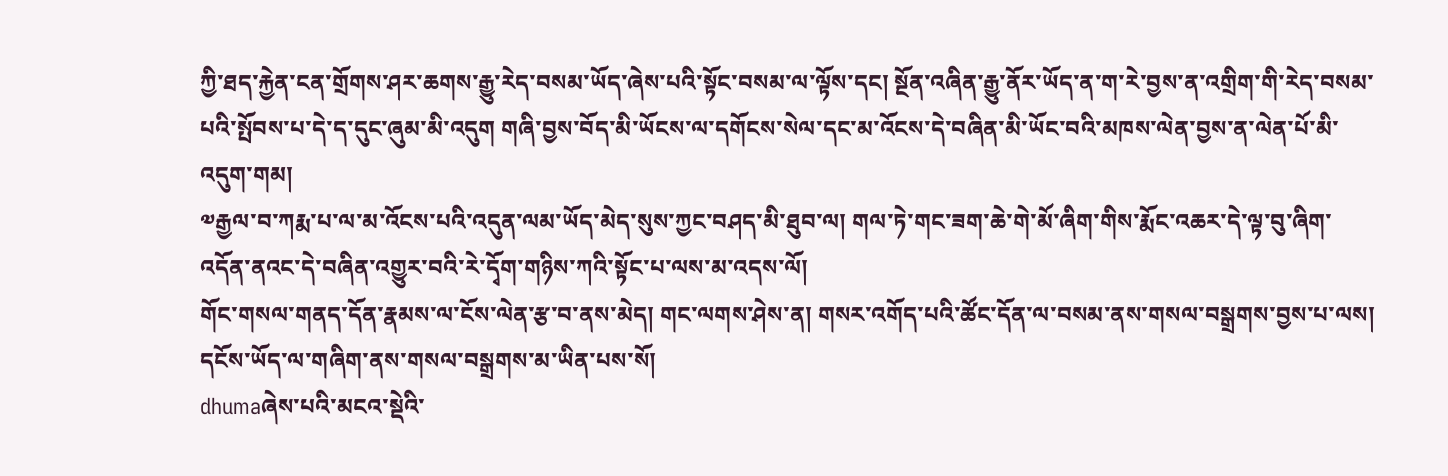ཀྱི་ཐད་རྐྱེན་ངན་གྲོགས་ཤར་ཆགས་རྒྱུ་རེད་བསམ་ཡོད་ཞེས་པའི་སྟོང་བསམ་ལ་ལྟོས་དང། སྔོན་འཞིན་རྒྱུ་ནོར་ཡོད་ན་ག་རེ་བྱས་ན་འགྲིག་གི་རེད་བསམ་པའི་སྤོབས་པ་དེ་ད་དུང་ཞུམ་མི་འདུག གཞི་བྱས་བོད་མི་ཡོངས་ལ་དགོངས་སེལ་དང་མ་འོངས་དེ་བཞིན་མི་ཡོང་བའི་མཁས་ལེན་བྱས་ན་ལེན་པོ་མི་འདུག་གམ།
༧རྒྱལ་བ་ཀརྨ་པ་ལ་མ་འོངས་པའི་འདུན་ལམ་ཡོད་མེད་སུས་ཀྱང་བཤད་མི་ཐུབ་ལ། གལ་ཏེ་གང་ཟག་ཆེ་གེ་མོ་ཞིག་གིས་རྨོང་འཆར་དེ་ལྟ་བུ་ཞིག་འདོན་ནའང་དེ་བཞིན་འགྱུར་བའི་རེ་དྭོག་གཉིས་ཀའི་སྟོང་པ་ལས་མ་འདས་ལོ།
གོང་གསལ་གནད་དོན་རྣམས་ལ་ངོས་ལེན་རྩ་བ་ནས་མེད། གང་ལགས་ཤེས་ན། གསར་འགོད་པའི་ཚོང་དོན་ལ་བསམ་ནས་གསལ་བསྒྲགས་བྱས་པ་ལས། དངོས་ཡོད་ལ་གཞིག་ནས་གསལ་བསྒྲགས་མ་ཡིན་པས་སོ།
dhumaཞེས་པའི་མངའ་སྡེའི་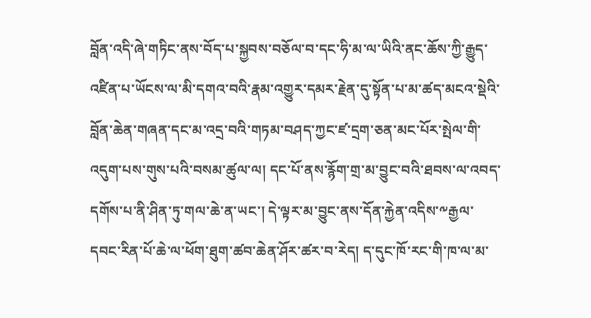བློན་འདི་ཞེ་གཏིང་ནས་བོད་པ་སྐྱབས་བཅོལ་བ་དང་ཧི་མ་ལ་ཡིའི་ནང་ཆོས་ཀྱི་རྒྱུད་འཛིན་པ་ཡོངས་ལ་མི་དགའ་བའི་རྣམ་འགྱུར་དམར་རྗེན་དུ་སྟོན་པ་མ་ཚད་མངའ་སྡེའི་བློན་ཆེན་གཞན་དང་མ་འདྲ་བའི་གཏམ་བཤད་ཀྱང་ཛ་དྲག་ཅན་མང་པོར་སྤེལ་གི་འདུག་པས་གུས་པའི་བསམ་ཚུལ་ལ། དང་པོ་ནས་རྙོག་གྲ་མ་བྱུང་བའི་ཐབས་ལ་འབད་དགོས་པ་ནི་ཤིན་ཏུ་གལ་ཆེ་ན་ཡང་། དེ་ལྟར་མ་བྱུང་ནས་དོན་རྐྱེན་འདིས་༸རྒྱལ་དབང་རིན་པོ་ཆེ་ལ་ཕོག་ཐུག་ཚབ་ཆེན་ཤོར་ཚར་བ་རེད། ད་དུང་ཁོ་རང་གི་ཁ་ལ་མ་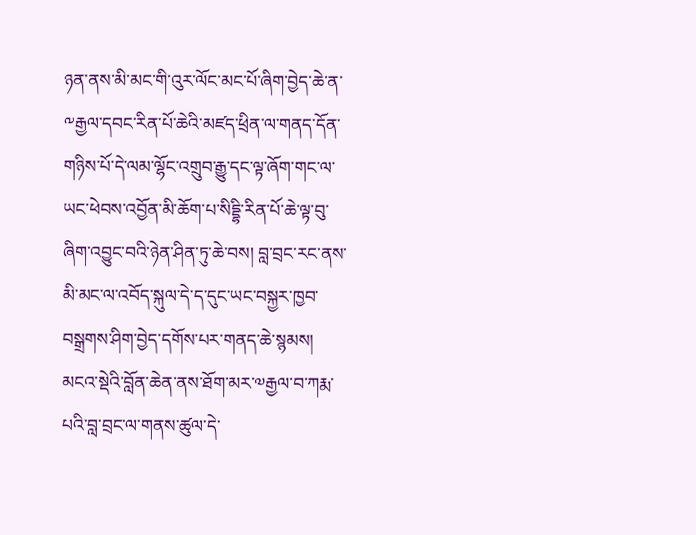ཉན་ནས་མི་མང་གི་འུར་ལོང་མང་པོ་ཞིག་བྱེད་ཆེ་ན་༸རྒྱལ་དབང་རིན་པོ་ཆེའི་མཛད་ཕྲིན་ལ་གནད་དོན་གཉིས་པོ་དེ་ལམ་ལྷོང་འགྲུབ་རྒྱུ་དང་ལྟ་ཞོག་གང་ལ་ཡང་ཕེབས་འབྱོན་མི་ཆོག་པ་སིདྡྷི་རིན་པོ་ཆེ་ལྟ་བུ་ཞིག་འབྱུང་བའི་ཉེན་ཤིན་ཏུ་ཆེ་བས། བླ་བྲང་རང་ནས་མི་མང་ལ་འབོད་སྐུལ་དེ་ད་དུང་ཡང་བསྐྱར་ཁྱབ་བསྒྲགས་ཤིག་བྱེད་དགོས་པར་གནད་ཆེ་སྙམས།
མངའ་སྡེའི་བློན་ཆེན་ནས་ཐོག་མར་༧རྒྱལ་བ་ཀརྨ་པའི་བླ་བྲང་ལ་གནས་ཚུལ་དེ་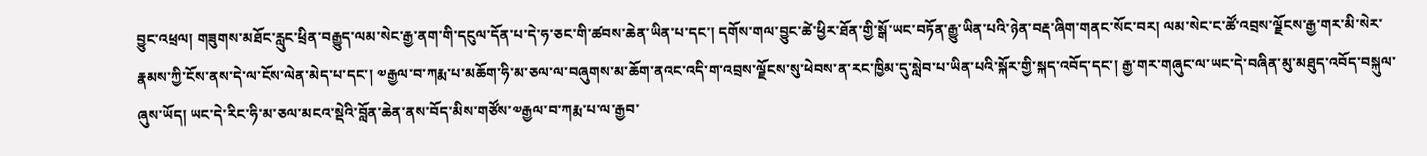བྱུང་འཕྲལ། གཟུགས་མཐོང་རླུང་ཕྲིན་བརྒྱུད་ལམ་སེང་རྒྱ་ནག་གི་དངུལ་དོན་པ་དེ་ཧ་ཅང་གི་ཚབས་ཆེན་ཡིན་པ་དང་། དགོས་གལ་བྱུང་ཚེ་ཕྱིར་ཐོན་གྱི་སྒོ་ཡང་བཏོན་རྒྱུ་ཡིན་པའི་ཉེན་བརྡ་ཞིག་གནང་སོང་བར། ལམ་སེང་ང་ཚོ་འབྲས་ལྗོངས་རྒྱ་གར་མི་སེར་རྣམས་ཀྱི་ངོས་ནས་དེ་ལ་ངོས་ལེན་མེད་པ་དང་། ༧རྒྱལ་བ་ཀརྨ་པ་མཆོག་ཧི་མ་ཅལ་ལ་བཞུགས་མ་ཆོག་ནའང་འདི་ག་འབྲས་ལྗོངས་སུ་ཕེབས་ན་རང་ཁྱིམ་དུ་སླེབ་པ་ཡིན་པའི་སྐོར་གྱི་སྐད་འབོད་དང་། རྒྱ་གར་གཞུང་ལ་ཡང་དེ་བཞིན་མུ་མཐུད་འབོད་བསྐུལ་ཞུས་ཡོད། ཡང་དེ་རིང་ཧི་མ་ཅལ་མངའ་སྡེའི་བློན་ཆེན་ནས་བོད་མིས་གཙོས་༧རྒྱལ་བ་ཀརྨ་པ་ལ་རྒྱབ་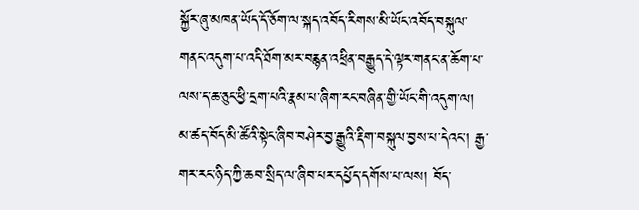སྐྱོར་ཞུ་མཁན་ཡོད་དོ་ཅོག་ལ་སྐད་འབོད་རིགས་མི་ཡོང་འབོད་བསྐུལ་གནང་འདུག་པ་འདི་ཐོག་མར་བརྙན་འཕྲིན་བརྒྱུད་དེ་ལྟར་གནང་ན་ཆོག་པ་ལས་ད་ཆ་ཅུང་ཕྱི་དྲག་པའི་རྣམ་པ་ཞིག་རང་བཞིན་གྱི་ཡོང་གི་འདུག་ལ། མ་ཚད་བོད་མི་ཚོའི་སྟེང་ཞིབ་བཤེར་བྱ་རྒྱུའི་རྡིག་བསྐུལ་བྱས་པ་དེའང་། རྒྱ་གར་རང་ཉིད་ཀྱི་ཆབ་སྲིད་ལ་ཞིབ་པར་དཔྱོད་དགོས་པ་ལས། བོད་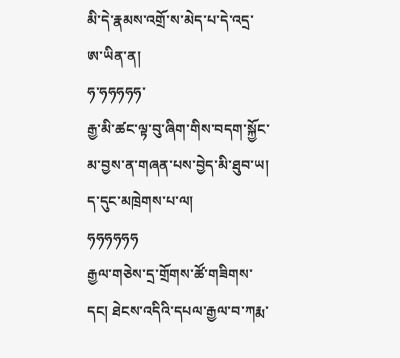མི་དེ་རྣམས་འགྲོ་ས་མེད་པ་དེ་འདྲ་ཨ་ཡིན་ན།
ཧ་ཧཧཧཧཧ་
རྒྱ་མི་ཚང་ལྟ་བུ་ཞིག་གིས་བདག་སྐྱོང་མ་བྱས་ན་གཞན་པས་བྱེད་མི་ཐུབ་ཡ།
ད་དུང་མཁྲེགས་པ་ལ།
ཧཧཧཧཧཧ
རྒྱལ་གཅེས་དྲ་གྲོགས་ཚོ་གཟིགས་དང། ཐེངས་འདིའི་དཔལ་རྒྱལ་བ་ཀརྨ་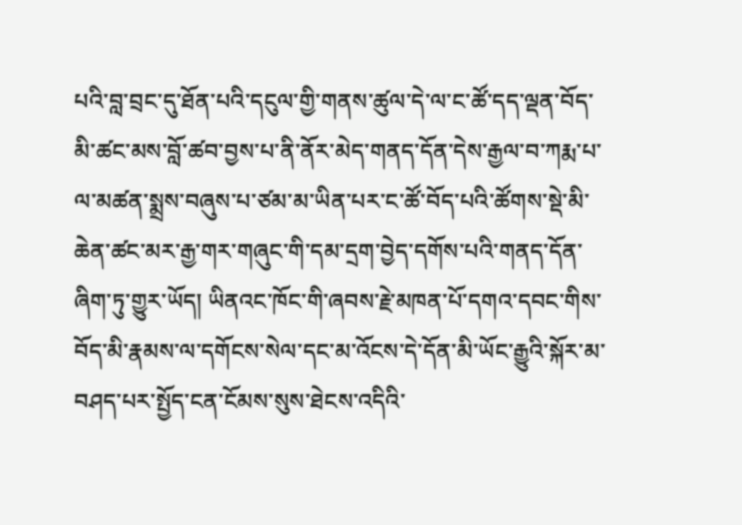པའི་བླ་བྲང་དུ་ཐོན་པའི་དངུལ་གྱི་གནས་ཚུལ་དེ་ལ་ང་ཚོ་དད་ལྡན་བོད་མི་ཚང་མས་བློ་ཚབ་བྱས་པ་ནི་ནོར་མེད་གནད་དོན་དེས་རྒྱལ་བ་ཀརྨ་པ་ལ་མཚན་སྨྲས་བཞུས་པ་ཙམ་མ་ཡིན་པར་ང་ཚོ་བོད་པའི་ཚོགས་སྡེ་མི་ཆེན་ཚང་མར་རྒྱ་གར་གཞུང་གི་དམ་དྲག་བྱེད་དགོས་པའི་གནད་དོན་ཞིག་ཏུ་གྱུར་ཡོད། ཡིནའང་ཁོང་གི་ཞབས་རྗེ་མཁན་པོ་དགའ་དབང་གིས་བོད་མི་རྣམས་ལ་དགོངས་སེལ་དང་མ་འོངས་དེ་དོན་མི་ཡོང་རྒྱུའི་སྐོར་མ་བཤད་པར་སྤྱོད་ངན་ངོམས་སུས་ཐེངས་འདིའི་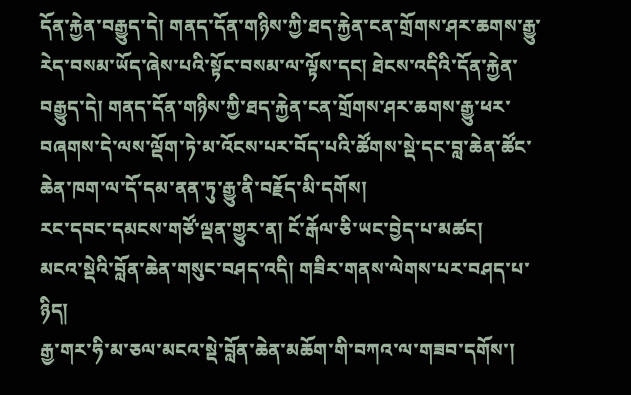དོན་རྐྱེན་བརྒྱུད་དེ། གནད་དོན་གཉིས་ཀྱི་ཐད་རྐྱེན་ངན་གྲོགས་ཤར་ཆགས་རྒྱུ་རེད་བསམ་ཡོད་ཞེས་པའི་སྟོང་བསམ་ལ་ལྟོས་དང། ཐེངས་འདིའི་དོན་རྐྱེན་བརྒྱུད་དེ། གནད་དོན་གཉིས་ཀྱི་ཐད་རྐྱེན་ངན་གྲོགས་ཤར་ཆགས་རྒྱུ་ཕར་བཞགས་དེ་ལས་ལྡོག་ཏེ་མ་འོངས་པར་བོད་པའི་ཚོགས་སྡེ་དང་བླ་ཆེན་ཚོང་ཆེན་ཁག་ལ་དོ་དམ་ནན་ཏུ་རྒྱུ་ནི་བརྗོད་མི་དགོས།
རང་དབང་དམངས་གཙོ་ལྡན་གྱུར་ན། ངོ་རྒོལ་ཅི་ཡང་བྱེད་པ་མཚང།
མངའ་སྡེའི་བློན་ཆེན་གསུང་བཤད་འདི། གཟིར་གནས་ལེགས་པར་བཤད་པ་ཉིད།
རྒྱ་གར་ཧི་མ་ཅལ་མངའ་སྡེ་བློན་ཆེན་མཆོག་གི་བཀའ་ལ་གཟབ་དགོས་།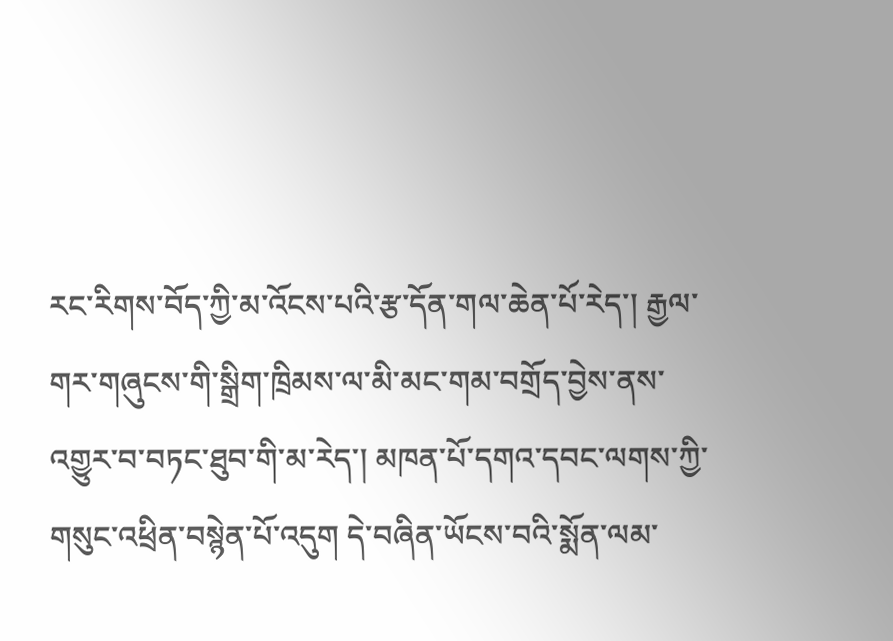རང་རིགས་བོད་ཀྱི་མ་འོངས་པའི་རྩ་དོན་གལ་ཆེན་པོ་རེད་། རྒྱལ་གར་གཞུངས་གི་སྒྲིག་ཁྲིམས་ལ་མི་མང་གམ་བགྲོད་བྱེས་ནས་འགྱུར་བ་བཏང་ཐུབ་གི་མ་རེད་། མཁན་པོ་དགའ་དབང་ལགས་ཀྱི་གསུང་འཕྲིན་བསྙེན་པོ་འདུག དེ་བཞིན་ཡོངས་བའི་སྨོན་ལམ་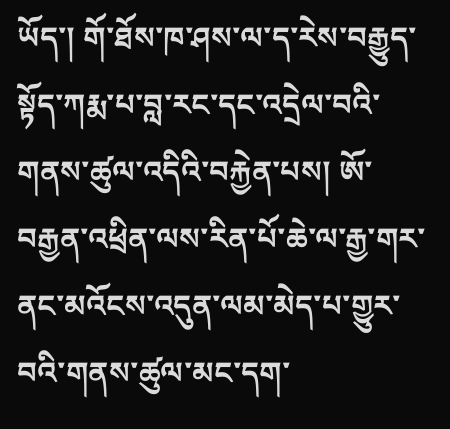ཡོད་། གོ་ཐོས་ཁ་ཤས་ལ་ད་རེས་བརྒྱུད་སྟོད་ཀརྨ་པ་བླ་རང་དང་འདྲེལ་བའི་གནས་ཚུལ་འདིའི་བརྐྱེན་པས། ཨོ་བརྒྱན་འཕྲིན་ལས་རིན་པོ་ཆེ་ལ་རྒྱ་གར་ནང་མའོངས་འདུན་ལམ་མེད་པ་གྱུར་བའི་གནས་ཚུལ་མང་དག་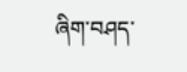ཞིག་བཤད་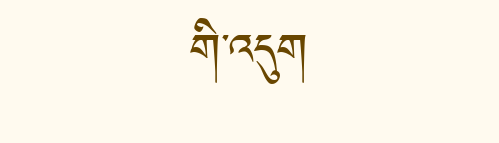གི་འདུག